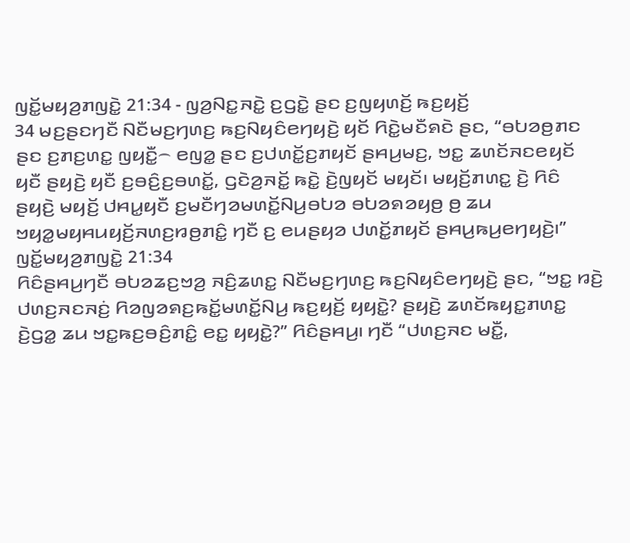ꤜꤢꤩ꤭ꤗꤟꤤ꤬ꤊꤜꤢꤧ꤭ 21:34 - ꤜꤤ꤬ꤡꤢ꤭ꤏꤢꤧ꤭ ꤢ꤬ꤞꤢꤧ꤭ ꤔꤢ ꤢ꤬ꤜꤟꤛꤢꤩ꤬ ꤒꤢ꤬ꤟꤢꤩ꤬
34 ꤗꤢ꤬ꤔꤢꤚꤢꤪ ꤡꤢꤪꤗꤢ꤬ꤚꤛꤢ꤬ ꤒꤢ꤬ꤡꤟꤢꤨꤕꤚꤟꤢꤧ꤬ ꤟꤢꤩ ꤖꤢꤧ꤭ꤗꤢꤪꤎꤢꤧ ꤔꤢ, “ꤋꤝꤤꤥ꤬ꤊꤢ ꤔꤢ ꤢ꤬ꤊꤢ꤬ꤛꤢ꤭ ꤜꤟꤢꤪ꤭꤮ ꤕꤜꤤ꤭ ꤔꤢ ꤢ꤬ꤓꤛꤢꤩ꤭ꤢ꤬ꤊꤟꤢꤩ ꤔꤌꤣ꤬ꤗꤢ꤬, ꤠꤢ꤭ ꤘꤛꤢꤩꤏꤢꤕꤟꤢꤩ ꤟꤢꤪ ꤔꤟꤢꤧ꤬ ꤟꤢꤪ ꤢ꤬ꤋꤢꤨ꤬ꤢ꤬ꤋꤛꤢꤩ꤭, ꤞꤢꤧꤤ꤬ꤏꤢꤩ꤭ ꤒꤢꤧ꤭ ꤢꤧ꤬ꤜꤟꤢꤩ ꤗꤟꤢꤩ꤯ ꤗꤟꤢꤩ꤬ꤊꤛꤢ꤭ ꤢꤧ꤬ ꤖꤢꤨ ꤔꤟꤢꤧ꤬ ꤗꤟꤢꤩ꤬ ꤓꤌꤣ꤭ꤟꤢꤪ ꤢ꤬ꤗꤢꤪꤚꤤꤗꤛꤢꤩ꤭ꤡꤣ꤬ꤋꤝꤤ ꤋꤝꤤꤎꤤꤟꤥ꤬ ꤥ꤬ ꤘꤣ ꤠꤟꤤ꤭ꤗꤟꤌꤣꤟꤢꤩ꤬ꤏꤛꤢ꤬ꤙꤥ꤬ꤊꤢꤨ꤭ ꤚꤢꤪ ꤢ꤬ ꤕꤣꤔꤟꤤ ꤓꤛꤢꤩ꤭ꤊꤟꤢꤩ ꤔꤌꤣ꤬ꤒꤣ꤬ꤕꤚꤟꤢꤧ꤬꤯”
ꤜꤢꤩ꤭ꤗꤟꤤ꤬ꤊꤜꤢꤧ꤭ 21:34
ꤖꤢꤨꤔꤌꤣ꤬ꤚꤢꤪ ꤋꤝꤤꤘꤢ꤬ꤠꤤ꤬ ꤏꤢꤨ꤬ꤘꤛꤢ꤭ ꤡꤢꤪꤗꤢ꤬ꤚꤛꤢ꤬ ꤒꤢ꤬ꤡꤟꤢꤨꤕꤚꤟꤢꤧ꤬ ꤔꤢ, “ꤠꤢ꤭ ꤙꤢꤧ꤬ ꤓꤛꤢ꤬ꤏꤢꤏꤢꤦ꤬ ꤖꤤꤜꤤꤎꤢ꤬ꤒꤢꤩ꤭ꤗꤛꤢꤩ꤭ꤡꤣ꤬ ꤒꤢ꤬ꤟꤢꤩ꤬ ꤟꤟꤢꤧ꤭? ꤔꤟꤢꤧ꤬ ꤘꤛꤢꤩꤒꤟꤢ꤭ꤊꤛꤢ꤭ ꤢꤧ꤬ꤞꤤ꤭ ꤘꤣ ꤠꤢ꤭ꤒꤢ꤬ꤋꤢꤨ꤬ꤊꤢꤨ꤭ ꤕꤢ꤭ ꤟꤟꤢꤧ꤭?” ꤖꤢꤨꤔꤌꤣ꤬꤯ ꤚꤢꤪ “ꤓꤛꤢ꤬ꤏꤢ ꤗꤢꤪ꤭,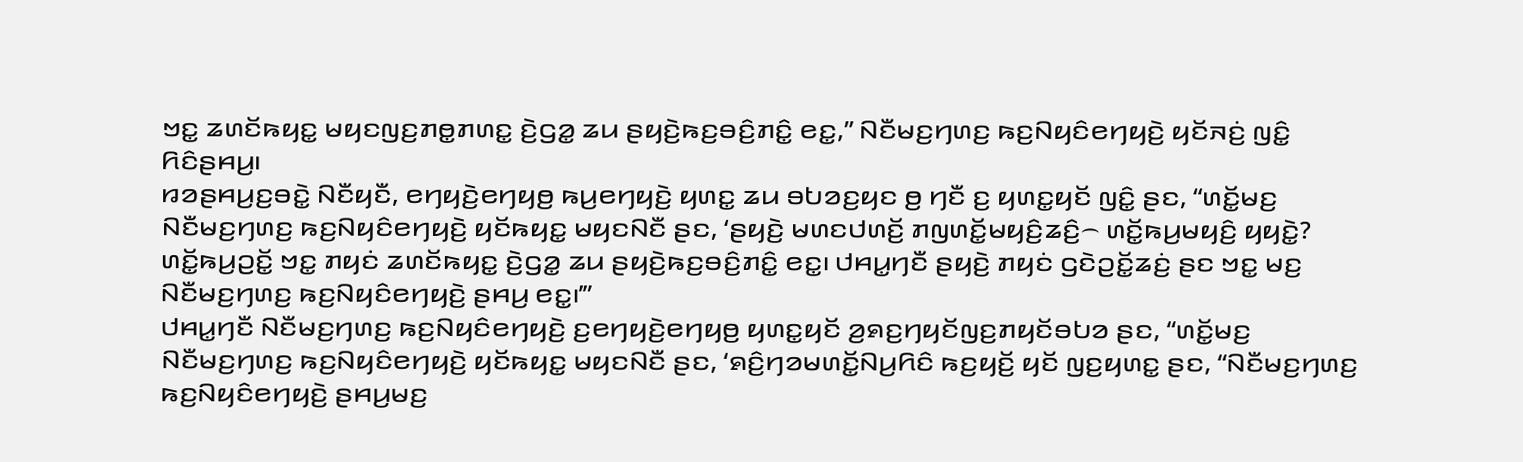ꤠꤢ꤭ ꤘꤛꤢꤩꤒꤟꤢ꤭ ꤗꤟꤢꤜꤢ꤬ꤊꤥ꤭ꤊꤛꤢ꤭ ꤢꤧ꤬ꤞꤤ꤭ ꤘꤣ ꤔꤟꤢꤧ꤬ꤒꤢ꤬ꤋꤢꤨ꤬ꤊꤢꤨ꤭ ꤕꤢ꤭,” ꤡꤢꤪꤗꤢ꤬ꤚꤛꤢ꤬ ꤒꤢ꤬ꤡꤟꤢꤨꤕꤚꤟꤢꤧ꤬ ꤟꤢꤩꤏꤢꤦ꤬ ꤜꤢꤨ꤭ ꤖꤢꤨꤔꤌꤣ꤬꤯
ꤙꤤꤔꤌꤣ꤬ꤢ꤬ꤋꤢꤧ꤭ ꤡꤢꤪꤟꤢꤪ, ꤕꤚꤟꤢꤧ꤬ꤕꤚꤟꤥ꤬ ꤒꤣ꤬ꤕꤚꤟꤢꤧ꤬ ꤟꤛꤢ꤭ ꤘꤣ ꤋꤝꤤꤢ꤬ꤟꤢ ꤥ꤬ ꤚꤢꤪ ꤢ꤬ ꤟꤛꤢ꤭ꤟꤢꤩ ꤜꤢꤨ꤭ ꤔꤢ, “ꤛꤢꤩ꤭ꤗꤢ꤬ ꤡꤢꤪꤗꤢ꤬ꤚꤛꤢ꤬ ꤒꤢ꤬ꤡꤟꤢꤨꤕꤚꤟꤢꤧ꤬ ꤟꤢꤩꤒꤟꤢ꤭ ꤗꤟꤢꤡꤢꤪ ꤔꤢ, ‘ꤔꤟꤢꤧ꤬ ꤗꤛꤢꤓꤛꤢꤩ꤬ ꤊꤜꤛꤢꤩ꤭ꤗꤟꤢꤨ꤬ꤘꤢꤨ꤬꤮ ꤛꤢꤩ꤭ꤒꤣ꤬ꤗꤟꤢꤨ꤬ ꤟꤟꤢꤧ꤭? ꤛꤢꤩ꤭ꤒꤣ꤬ꤑꤢꤩ꤭ ꤠꤢ꤭ ꤊꤟꤢꤦ ꤘꤛꤢꤩꤒꤟꤢ꤭ ꤢꤧ꤬ꤞꤤ꤭ ꤘꤣ ꤔꤟꤢꤧ꤬ꤒꤢ꤬ꤋꤢꤨ꤬ꤊꤢꤨ꤭ ꤕꤢ꤭꤯ ꤓꤌꤣ꤭ꤚꤢꤪ ꤔꤟꤢꤧ꤬ ꤊꤟꤢꤦ ꤞꤢꤧꤑꤢꤩ꤭ꤘꤢꤦ꤬ ꤔꤢ ꤠꤢ꤭ ꤗꤢ꤬ ꤡꤢꤪꤗꤢ꤬ꤚꤛꤢ꤬ ꤒꤢ꤬ꤡꤟꤢꤨꤕꤚꤟꤢꤧ꤬ ꤔꤌꤣ꤬ ꤕꤢ꤭꤯’”
ꤓꤌꤣ꤭ꤚꤢꤪ ꤡꤢꤪꤗꤢ꤬ꤚꤛꤢ꤬ ꤒꤢ꤬ꤡꤟꤢꤨꤕꤚꤟꤢꤧ꤬ ꤢ꤬ꤕꤚꤟꤢꤧ꤬ꤕꤚꤟꤥ꤬ ꤟꤛꤢ꤭ꤟꤢꤩ ꤤ꤬ꤎꤢ꤬ꤚꤟꤢꤩꤜꤢ꤬ꤊꤟꤢꤩꤋꤝꤤ ꤔꤢ, “ꤛꤢꤩ꤭ꤗꤢ꤬ ꤡꤢꤪꤗꤢ꤬ꤚꤛꤢ꤬ ꤒꤢ꤬ꤡꤟꤢꤨꤕꤚꤟꤢꤧ꤬ ꤟꤢꤩꤒꤟꤢ꤭ ꤗꤟꤢꤡꤢꤪ ꤔꤢ, ‘ꤎꤢꤨ꤬ꤚꤤꤗꤛꤢꤩ꤭ꤡꤣ꤬ꤖꤢꤨ ꤒꤢ꤬ꤟꤢꤩ꤬ ꤟꤢꤩ ꤜꤢ꤬ꤟꤛꤢ꤭ ꤔꤢ, “ꤡꤢꤪꤗꤢ꤬ꤚꤛꤢ꤬ ꤒꤢ꤬ꤡꤟꤢꤨꤕꤚꤟꤢꤧ꤬ ꤔꤌꤣ꤬ꤗꤢ꤬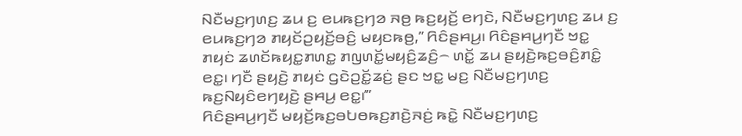ꤡꤢꤪꤗꤢ꤬ꤚꤛꤢ꤬ ꤘꤣ ꤢ꤬ ꤕꤣꤒꤢ꤬ꤚꤤ ꤏꤥ꤬ ꤒꤢ꤬ꤟꤢꤩ꤬ ꤕꤚꤢꤧ, ꤡꤢꤪꤗꤢ꤬ꤚꤛꤢ꤬ ꤘꤣ ꤢ꤬ ꤕꤣꤒꤢ꤬ꤚꤤ ꤊꤟꤢꤩꤑꤟꤢꤩ꤬ꤋꤢꤨ꤬ ꤗꤟꤢꤒꤥ꤬,” ꤖꤢꤨꤔꤌꤣ꤬꤯ ꤖꤢꤨꤔꤌꤣ꤬ꤚꤢꤪ ꤠꤢ꤭ ꤊꤟꤢꤦ ꤘꤛꤢꤩꤒꤟꤢ꤭ꤊꤛꤢ꤭ ꤊꤜꤛꤢꤩ꤭ꤗꤟꤢꤨ꤬ꤘꤢꤨ꤬꤮ ꤛꤢꤩ꤭ ꤘꤣ ꤔꤟꤢꤧ꤬ꤒꤢ꤬ꤋꤢꤨ꤬ꤊꤢꤨ꤭ ꤕꤢ꤭꤯ ꤚꤢꤪ ꤔꤟꤢꤧ꤬ ꤊꤟꤢꤦ ꤞꤢꤧꤑꤢꤩ꤭ꤘꤢꤦ꤬ ꤔꤢ ꤠꤢ꤭ ꤗꤢ꤬ ꤡꤢꤪꤗꤢ꤬ꤚꤛꤢ꤬ ꤒꤢ꤬ꤡꤟꤢꤨꤕꤚꤟꤢꤧ꤬ ꤔꤌꤣ꤬ ꤕꤢ꤭꤯’”
ꤖꤢꤨꤔꤌꤣ꤬ꤚꤢꤪ ꤗꤟꤢꤩ꤬ꤒꤢ꤬ꤋꤝꤥꤒꤢ꤬ꤊꤢꤧ꤬ꤏꤢꤦ꤬ ꤒꤢꤧ꤭ ꤡꤢꤪꤗꤢ꤬ꤚꤛꤢ꤬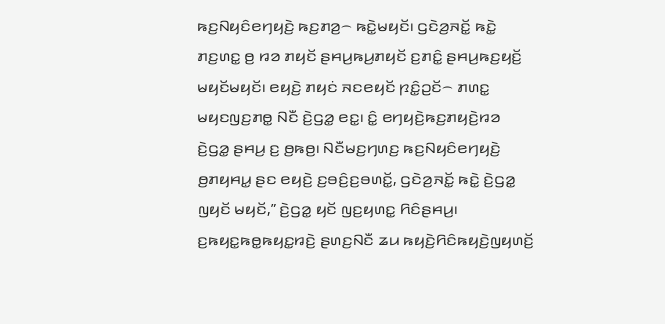ꤒꤢ꤬ꤡꤟꤢꤨꤕꤚꤟꤢꤧ꤬ ꤒꤢ꤬ꤊꤤ꤬꤮ ꤒꤢꤧ꤭ꤗꤟꤢꤩ꤯ ꤞꤢꤧꤤ꤬ꤏꤢꤩ꤭ ꤒꤢꤧ꤭ ꤊꤢ꤬ꤛꤢ꤭ ꤥ꤬ ꤙꤤ ꤊꤟꤢꤩ ꤔꤌꤣ꤬ꤒꤣ꤬ꤊꤟꤢꤩ ꤢ꤬ꤊꤢꤨ꤭ ꤔꤌꤣ꤬ꤒꤢ꤬ꤟꤢꤩ꤬ ꤗꤟꤢꤩꤗꤟꤢꤩ꤯ ꤕꤟꤢꤧ꤬ ꤊꤟꤢꤦ ꤏꤢꤕꤟꤢꤩ ꤐꤢꤨ꤭ꤑꤢꤩ꤮ ꤊꤛꤢ꤭ ꤗꤟꤢꤜꤢ꤬ꤊꤥ꤭ ꤡꤢꤪ ꤢꤧ꤬ꤞꤤ꤭ ꤕꤢ꤭꤯ ꤢꤨ꤭ ꤕꤚꤟꤢꤧ꤬ꤒꤢ꤬ꤊꤟꤢꤧ꤬ꤙꤤ ꤢꤧ꤬ꤞꤤ꤭ ꤔꤌꤣ꤬ ꤢ꤬ ꤥ꤬ꤒꤥ꤬꤯ ꤡꤢꤪꤗꤢ꤬ꤚꤛꤢ꤬ ꤒꤢ꤬ꤡꤟꤢꤨꤕꤚꤟꤢꤧ꤬ ꤥ꤬ꤊꤟꤌꤣ꤭ ꤔꤢ ꤕꤟꤢꤧ꤬ ꤢ꤬ꤋꤢꤨ꤬ꤢ꤬ꤋꤛꤢꤩ꤭, ꤞꤢꤧꤤ꤬ꤏꤢꤩ꤭ ꤒꤢꤧ꤭ ꤢꤧ꤬ꤞꤤ꤭ ꤜꤟꤢꤩ ꤗꤟꤢꤩ,” ꤢꤧ꤬ꤞꤤ꤭ ꤟꤢꤩ ꤜꤢ꤬ꤟꤛꤢ꤭ ꤖꤢꤨꤔꤌꤣ꤬꤯
ꤢ꤬ꤒꤟꤢ꤭ꤒꤥ꤭ꤒꤟꤢ꤭ꤙꤢꤧ꤬ ꤔꤛꤢ꤬ꤡꤢꤪ ꤘꤣ ꤒꤟꤢꤧ꤬ꤖꤢꤨꤒꤟꤢꤧ꤬ꤜꤟꤛꤢꤩ꤬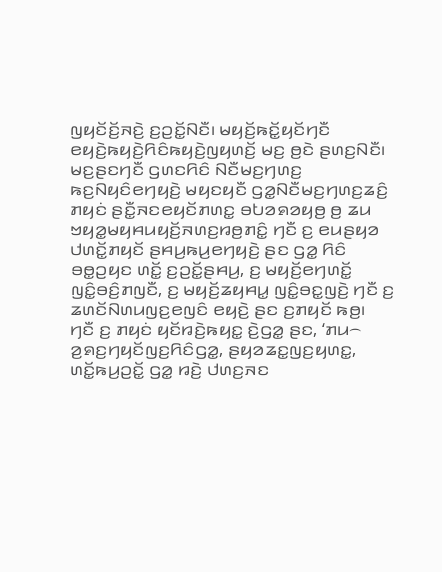ꤜꤟꤢꤩꤢꤩ꤬ꤏꤢꤧ꤬ ꤢ꤬ꤑꤢꤩ꤭ꤡꤢꤪ꤯ ꤗꤟꤢꤩ꤬ꤒꤢꤩ꤭ꤟꤢꤩꤚꤢꤪ ꤕꤟꤢꤧ꤬ꤒꤟꤢꤧ꤬ꤖꤢꤨꤒꤟꤢꤧ꤬ꤜꤟꤛꤢꤩ꤬ ꤗꤢ꤬ ꤥ꤬ꤢꤧ ꤔꤛꤢ꤬ꤡꤢꤪ꤯
ꤗꤢ꤬ꤔꤢꤚꤢꤪ ꤞꤛꤢꤖꤢꤨ ꤡꤢꤪꤗꤢ꤬ꤚꤛꤢ꤬ ꤒꤢ꤬ꤡꤟꤢꤨꤕꤚꤟꤢꤧ꤬ ꤗꤟꤢꤟꤢꤪ ꤞꤤ꤭ꤡꤢꤪꤗꤢ꤬ꤚꤛꤢ꤬ꤘꤢꤨ꤬ ꤊꤟꤢꤦ ꤔꤢꤪ꤭ꤏꤢꤕꤟꤢꤩꤊꤛꤢ꤭ ꤋꤝꤤꤎꤤꤟꤥ꤬ ꤥ꤬ ꤘꤣ ꤠꤟꤤ꤭ꤗꤟꤌꤣꤟꤢꤩ꤬ꤏꤛꤢ꤬ꤙꤥ꤬ꤊꤢꤨ꤭ ꤚꤢꤪ ꤢ꤬ ꤕꤣꤔꤟꤤ ꤓꤛꤢꤩ꤭ꤊꤟꤢꤩ ꤔꤌꤣ꤬ꤒꤣ꤬ꤕꤚꤟꤢꤧ꤬ ꤔꤢ ꤞꤤ꤭ ꤖꤢꤨ ꤋꤥ꤭ꤑꤟꤢ ꤛꤢꤩ꤭ ꤢ꤬ꤑꤢꤩ꤭ꤔꤌꤣ꤬, ꤢ꤬ ꤗꤟꤢꤩ꤬ꤕꤚꤛꤢꤩ꤭ ꤜꤢꤨ꤭ꤋꤢꤨ꤬ꤊꤜꤢꤪ, ꤢ꤬ ꤗꤟꤢꤩ꤬ꤘꤟꤌꤣ꤭ ꤜꤢꤨ꤭ꤋꤢ꤭ꤜꤢꤧ꤬ ꤚꤢꤪ ꤢ꤬ ꤘꤛꤢꤩꤡꤛꤣꤜꤢ꤬ꤕꤜꤢꤨ ꤕꤟꤢꤧ꤬ ꤔꤢ ꤢ꤬ꤊꤟꤢꤩ ꤒꤥ꤬꤯
ꤚꤢꤪ ꤢ꤬ ꤊꤟꤢꤦ ꤟꤢꤩꤙꤢꤧ꤬ꤒꤟꤢ꤭ ꤢꤧ꤬ꤞꤤ꤭ ꤔꤢ, ‘ꤊꤣ꤮ ꤤ꤬ꤎꤢ꤬ꤚꤟꤢꤩꤜꤢ꤬ꤖꤢꤨꤞꤤ꤭, ꤔꤟꤤꤘꤢ꤭ꤜꤢ꤬ꤟꤛꤢ꤭, ꤛꤢꤩ꤭ꤒꤣ꤬ꤑꤢꤩ꤭ ꤞꤤ꤭ ꤙꤢꤧ꤬ ꤓꤛꤢ꤬ꤏꤢ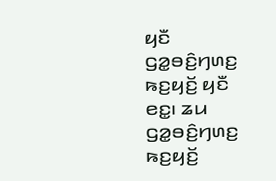ꤟꤢꤪ ꤞꤤ꤭ꤋꤢꤨ꤬ꤚꤛꤢ꤬ ꤒꤢ꤬ꤟꤢꤩ꤬ ꤟꤢꤪ ꤕꤢ꤭꤯ ꤘꤣ ꤞꤤ꤭ꤋꤢꤨ꤬ꤚꤛꤢ꤬ ꤒꤢ꤬ꤟꤢꤩ꤬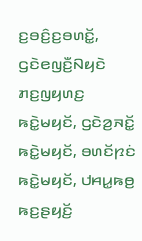ꤢ꤬ꤋꤢꤨ꤬ꤢ꤬ꤋꤛꤢꤩ꤭, ꤞꤢꤧꤕꤜꤢꤪ꤬ꤡꤟꤢꤧ ꤊꤢ꤬ꤜꤟꤛꤢ꤬ ꤒꤢꤧ꤭ꤗꤟꤢꤩ, ꤞꤢꤧꤤ꤬ꤏꤢꤩ꤭ ꤒꤢꤧ꤭ꤗꤟꤢꤩ, ꤋꤛꤢꤩꤐꤢꤦ ꤒꤢꤧ꤭ꤗꤟꤢꤩ, ꤓꤌꤣ꤭ꤒꤥ꤬ ꤒꤢ꤬ꤔꤟꤢꤩ꤬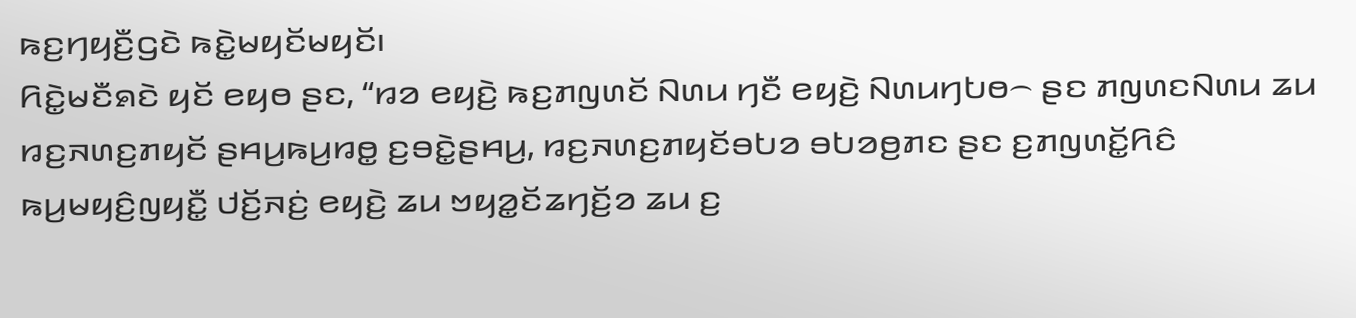ꤒꤢ꤬ꤚꤟꤢꤪ꤬ꤞꤢꤧ ꤒꤢꤧ꤭ꤗꤟꤢꤩꤗꤟꤢꤩ꤯
ꤖꤢꤧ꤭ꤗꤢꤪꤎꤢꤧ ꤟꤢꤩ ꤕꤟꤥ ꤔꤢ, “ꤙꤤ ꤕꤟꤢꤧ꤬ ꤒꤢ꤬ꤊꤜꤛꤢꤩ ꤡꤛꤣ ꤚꤢꤪ ꤕꤟꤢꤧ꤬ ꤡꤛꤣꤚꤝꤥ꤮ ꤔꤢ ꤊꤜꤛꤢꤡꤛꤣ ꤘꤣ ꤙꤢ꤬ꤏꤛꤢ꤬ꤊꤟꤢꤩ ꤔꤌꤣ꤬ꤒꤣ꤬ꤙꤥ꤭ ꤢ꤬ꤋꤢꤧ꤭ꤔꤌꤣ꤬, ꤙꤢ꤬ꤏꤛꤢ꤬ꤊꤟꤢꤩꤋꤝꤤ ꤋꤝꤤꤥ꤬ꤊꤢ ꤔꤢ ꤢ꤬ꤊꤜꤛꤢꤩ꤭ꤖꤢꤨ ꤒꤣ꤬ꤗꤟꤢꤨ꤬ꤜꤟꤢꤪ꤭ ꤓꤢꤩ꤬ꤏꤢꤦ꤬ ꤕꤟꤢꤧ꤬ ꤘꤣ ꤠꤟꤤ꤭ꤢꤩꤘꤚꤢꤩ꤬ꤤ ꤘꤣ ꤢ꤬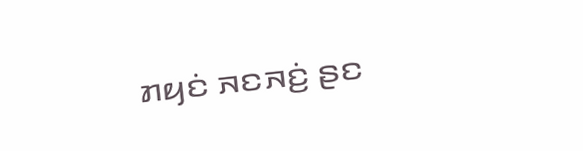ꤊꤟꤢꤦ ꤏꤢꤏꤢꤦ꤬ ꤔꤢ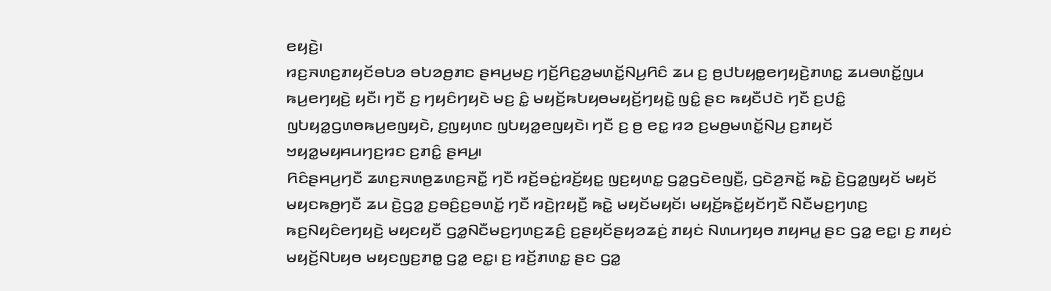ꤕꤟꤢꤧ꤬꤯
ꤙꤢ꤬ꤏꤛꤢ꤬ꤊꤟꤢꤩꤋꤝꤤ ꤋꤝꤤꤥ꤬ꤊꤢ ꤔꤌꤣ꤬ꤗꤢ꤬ ꤚꤢꤩ꤬ꤖꤢ꤬ꤤ꤬ꤗꤛꤢꤩ꤭ꤡꤣ꤬ꤖꤢꤨ ꤘꤣ ꤢ꤬ ꤥ꤬ꤓꤝꤟꤥ꤭ꤕꤚꤟꤢꤧ꤬ꤊꤛꤢ꤭ ꤘꤣꤋꤛꤢꤩ꤭ꤜꤣ ꤒꤣ꤬ꤕꤚꤟꤢꤧ꤬ ꤟꤢꤪ꤯ ꤚꤢꤪ ꤢ꤬ ꤚꤟꤢꤨꤚꤟꤢꤧ ꤗꤢ꤬ ꤢꤨ꤭ ꤗꤟꤢꤩ꤬ꤒꤝꤟꤥꤗꤟꤢꤩ꤬ꤚꤟꤢꤧ꤭ ꤜꤢꤨ꤭ ꤔꤢ ꤒꤟꤢꤪꤓꤢꤧ ꤚꤢꤪ ꤢ꤬ꤓꤢꤨ꤭ ꤜꤝꤟꤤ꤭ꤞꤛꤥꤒꤣ꤬ꤕꤜꤟꤢꤧ, ꤢ꤬ꤜꤟꤛꤢ ꤜꤝꤟꤤ꤭ꤕꤜꤟꤢꤧ꤯ ꤚꤢꤪ ꤢ꤬ ꤥ꤬ ꤕꤢ꤭ ꤙꤤ ꤢ꤬ꤗꤥ꤬ꤗꤛꤢꤩ꤭ꤡꤣ꤬ ꤢ꤬ꤊꤟꤢꤩ ꤠꤟꤤ꤭ꤗꤟꤌꤣꤚꤢ꤬ꤙꤢ ꤢ꤬ꤊꤢꤨ꤭ ꤔꤌꤣ꤬꤯
ꤖꤢꤨꤔꤌꤣ꤬ꤚꤢꤪ ꤘꤛꤢ꤬ꤏꤛꤥ꤬ꤘꤛꤢ꤬ꤏꤢꤪ꤭ ꤚꤢꤪ ꤙꤢꤩ꤬ꤋꤢꤦ꤭ꤙꤢꤩ꤬ꤟꤢ꤭ ꤜꤢ꤬ꤟꤛꤢ꤭ ꤞꤤ꤭ꤞꤢꤧꤕꤜꤢꤪ꤬, ꤞꤢꤧꤤ꤬ꤏꤢꤩ꤭ ꤒꤢꤧ꤭ ꤢꤧ꤬ꤞꤤ꤭ꤜꤟꤢꤩ ꤗꤟꤢꤩ ꤗꤟꤢꤒꤥ꤬ꤚꤢꤪ ꤘꤣ ꤢꤧ꤬ꤞꤤ꤭ ꤢ꤬ꤋꤢꤨ꤬ꤢ꤬ꤋꤛꤢꤩ꤭ ꤚꤢꤪ ꤙꤢꤧ꤬ꤐꤟꤢꤪ꤬ ꤒꤢꤧ꤭ ꤗꤟꤢꤩꤗꤟꤢꤩ꤯ ꤗꤟꤢꤩ꤬ꤒꤢꤩ꤭ꤟꤢꤩꤚꤢꤪ ꤡꤢꤪꤗꤢ꤬ꤚꤛꤢ꤬ ꤒꤢ꤬ꤡꤟꤢꤨꤕꤚꤟꤢꤧ꤬ ꤗꤟꤢꤟꤢꤪ ꤞꤤ꤭ꤡꤢꤪꤗꤢ꤬ꤚꤛꤢ꤬ꤘꤢꤨ꤬ ꤢ꤬ꤔꤟꤢꤩꤔꤟꤤꤘꤢꤦ꤬ ꤊꤟꤢꤦ ꤡꤛꤣꤚꤟꤥ ꤊꤟꤌꤣ꤭ ꤔꤢ ꤞꤤ꤭ ꤕꤢ꤭꤯ ꤢ꤬ ꤊꤟꤢꤦ ꤗꤟꤢꤩ꤬ꤡꤝꤟꤥ ꤗꤟꤢꤜꤢ꤬ꤊꤥ꤭ ꤞꤤ꤭ ꤕꤢ꤭꤯ ꤢ꤬ ꤙꤢꤩ꤬ꤊꤛꤢ꤭ ꤔꤢ ꤞꤤ꤭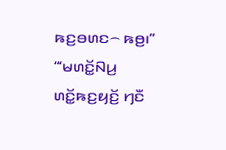ꤒꤢ꤬ꤋꤛꤢ꤮ ꤒꤥ꤬꤯”
“‘ꤗꤛꤢꤩ꤭ꤡꤣ꤬ ꤛꤢꤩ꤭ꤒꤢ꤬ꤟꤢꤩ꤬ ꤚꤢꤪ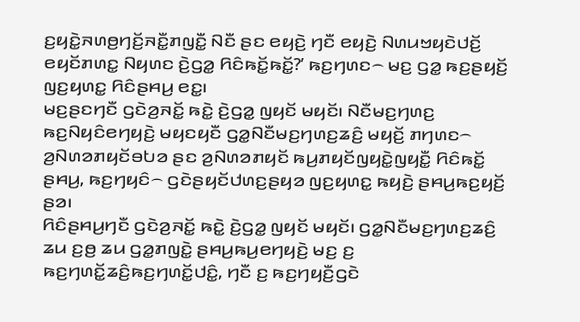ꤢ꤬ꤟꤢꤧ꤭ꤏꤛꤥ꤬ꤚꤢꤩ꤬ꤏꤢꤪ꤭ꤊꤜꤢꤪ꤭ ꤡꤢꤪ ꤔꤢ ꤕꤟꤢꤧ꤬ ꤚꤢꤪ ꤕꤟꤢꤧ꤬ ꤡꤛꤣꤠꤟꤢꤧꤓꤢꤩ꤬ ꤕꤟꤢꤩꤊꤛꤢ꤭ ꤡꤟꤛꤢ ꤢꤧ꤬ꤞꤤ꤭ ꤖꤢꤨꤒꤢꤩ꤭ꤒꤢꤩ꤭?’ ꤒꤢ꤬ꤚꤛꤢ꤮ ꤗꤢ꤬ ꤞꤤ꤭ ꤒꤢ꤬ꤔꤟꤢꤩ꤬ ꤜꤢ꤬ꤟꤛꤢ꤭ ꤖꤢꤨꤔꤌꤣ꤬ ꤕꤢ꤭꤯
ꤗꤢ꤬ꤔꤢꤚꤢꤪ ꤞꤢꤧꤤ꤬ꤏꤢꤩ꤭ ꤒꤢꤧ꤭ ꤢꤧ꤬ꤞꤤ꤭ ꤜꤟꤢꤩ ꤗꤟꤢꤩ꤯ ꤡꤢꤪꤗꤢ꤬ꤚꤛꤢ꤬ ꤒꤢ꤬ꤡꤟꤢꤨꤕꤚꤟꤢꤧ꤬ ꤗꤟꤢꤟꤢꤪ ꤞꤤ꤭ꤡꤢꤪꤗꤢ꤬ꤚꤛꤢ꤬ꤘꤢꤨ꤬ ꤗꤟꤢꤩ꤬ ꤊꤚꤛꤢ꤮ ꤤ꤬ꤡꤛꤤꤊꤟꤢꤩꤋꤝꤤ ꤔꤢ ꤤ꤬ꤡꤛꤤꤊꤟꤢꤩ ꤒꤣ꤬ꤊꤟꤢꤩꤜꤟꤢꤧ꤭ꤜꤟꤢꤪ꤭ ꤖꤢꤨꤒꤢꤩ꤭ ꤔꤌꤣ꤬, ꤒꤢ꤬ꤚꤟꤢꤨ꤮ ꤞꤢꤧꤔꤟꤢꤩꤓꤛꤢ꤬ꤔꤟꤤ ꤜꤢ꤬ꤟꤛꤢ꤭ ꤒꤟꤢꤧ꤬ ꤔꤌꤣ꤬ꤒꤢ꤬ꤟꤢꤩ꤬ ꤔꤤ꤯
ꤖꤢꤨꤔꤌꤣ꤬ꤚꤢꤪ ꤞꤢꤧꤤ꤬ꤏꤢꤩ꤭ ꤒꤢꤧ꤭ ꤢꤧ꤬ꤞꤤ꤭ ꤜꤟꤢꤩ ꤗꤟꤢꤩ꤯ ꤞꤤ꤭ꤡꤢꤪꤗꤢ꤬ꤚꤛꤢ꤬ꤘꤢꤨ꤬ ꤘꤣ ꤢ꤬ꤥ꤬ ꤘꤣ ꤞꤤ꤭ꤊꤜꤢꤧ꤭ ꤔꤌꤣ꤬ꤒꤣ꤬ꤕꤚꤟꤢꤧ꤬ ꤗꤢ꤬ ꤢ꤬ ꤒꤢ꤬ꤚꤛꤢꤩ꤭ꤘꤢꤨ꤬ꤒꤢ꤬ꤚꤛꤢꤩ꤭ꤓꤢꤨ꤭, ꤚꤢꤪ ꤢ꤬ ꤒꤢ꤬ꤚꤟꤢꤪ꤬ꤞꤢꤧ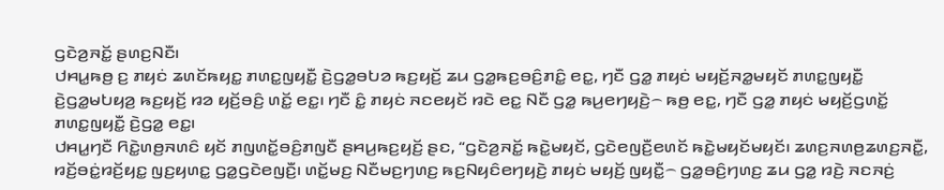ꤞꤢꤧꤤ꤬ꤏꤢꤩ꤭ ꤔꤛꤢ꤬ꤡꤢꤪ꤯
ꤓꤌꤣ꤭ꤒꤥ꤬ ꤢ꤬ ꤊꤟꤢꤦ ꤘꤛꤢꤩꤒꤟꤢ꤭ ꤊꤛꤢ꤭ꤜꤟꤢꤪ꤭ ꤢꤧ꤬ꤞꤤ꤭ꤋꤝꤤ ꤒꤢ꤬ꤟꤢꤩ꤬ ꤘꤣ ꤞꤤ꤭ꤒꤢ꤬ꤋꤢꤨ꤬ꤊꤢꤨ꤭ ꤕꤢ꤭, ꤚꤢꤪ ꤞꤤ꤭ ꤊꤟꤢꤦ ꤗꤟꤢꤩ꤬ꤏꤤ꤭ꤗꤟꤢꤩ ꤊꤛꤢ꤭ꤜꤟꤢꤪ꤭ ꤢꤧ꤬ꤞꤤ꤭ꤗꤝꤟꤤ꤬ ꤒꤢ꤬ꤟꤢꤩ꤬ ꤙꤤ ꤟꤢꤩ꤬ꤋꤢꤨ꤬ ꤛꤢꤩ꤭ ꤕꤢ꤭꤯ ꤚꤢꤪ ꤢꤨ꤭ ꤊꤟꤢꤦ ꤏꤢꤕꤟꤢꤩ ꤙꤢꤧ ꤕꤢ꤭ ꤡꤢꤪ ꤞꤤ꤭ ꤒꤣ꤬ꤕꤚꤟꤢꤧ꤬꤮ ꤒꤥ꤬ ꤕꤢ꤭, ꤚꤢꤪ ꤞꤤ꤭ ꤊꤟꤢꤦ ꤗꤟꤢꤩ꤬ꤞꤛꤢꤩ꤭ ꤊꤛꤢ꤭ꤜꤟꤢꤪ꤭ ꤢꤧ꤬ꤞꤤ꤭ ꤕꤢ꤭꤯
ꤓꤌꤣ꤭ꤚꤢꤪ ꤖꤢꤧ꤭ꤛꤥ꤬ꤏꤛꤢꤨ ꤟꤢꤩ ꤊꤜꤛꤢꤩ꤭ꤋꤢꤨ꤬ꤊꤜꤢꤪ ꤔꤌꤣ꤬ꤒꤢ꤬ꤟꤢꤩ꤬ ꤔꤢ, “ꤞꤢꤧꤤ꤬ꤏꤢꤩ꤭ ꤒꤢꤧ꤭ꤗꤟꤢꤩ, ꤞꤢꤧꤕꤜꤢꤪ꤬ꤕꤛꤢꤩ ꤒꤢꤧ꤭ꤗꤟꤢꤩꤗꤟꤢꤩ꤯ ꤘꤛꤢ꤬ꤏꤛꤥ꤬ꤘꤛꤢ꤬ꤏꤢꤪ꤭, ꤙꤢꤩ꤬ꤋꤢꤦ꤭ꤙꤢꤩ꤬ꤟꤢ꤭ ꤜꤢ꤬ꤟꤛꤢ꤭ ꤞꤤ꤭ꤞꤢꤧꤕꤜꤢꤪ꤬꤯ ꤛꤢꤩ꤭ꤗꤢ꤬ ꤡꤢꤪꤗꤢ꤬ꤚꤛꤢ꤬ ꤒꤢ꤬ꤡꤟꤢꤨꤕꤚꤟꤢꤧ꤬ ꤊꤟꤢꤦ ꤗꤟꤢꤩ꤬ ꤜꤟꤢꤪ꤭꤮ ꤞꤤ꤭ꤋꤢꤨ꤬ꤚꤛꤢ꤬ ꤘꤣ ꤞꤤ꤭ ꤙꤢꤧ꤬ ꤏꤢꤏꤢꤦ꤬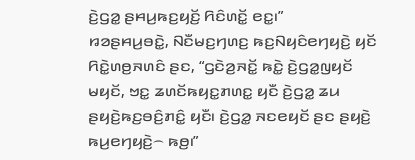ꤢꤧ꤬ꤞꤤ꤭ ꤔꤌꤣ꤬ꤒꤢ꤬ꤟꤢꤩ꤬ ꤖꤢꤨꤛꤢꤩ꤭ ꤕꤢ꤭꤯”
ꤙꤤꤔꤌꤣ꤬ꤋꤢꤧ꤭, ꤡꤢꤪꤗꤢ꤬ꤚꤛꤢ꤬ ꤒꤢ꤬ꤡꤟꤢꤨꤕꤚꤟꤢꤧ꤬ ꤟꤢꤩ ꤖꤢꤧ꤭ꤛꤥ꤬ꤏꤛꤢꤨ ꤔꤢ, “ꤞꤢꤧꤤ꤬ꤏꤢꤩ꤭ ꤒꤢꤧ꤭ ꤢꤧ꤬ꤞꤤ꤭ꤜꤟꤢꤩ ꤗꤟꤢꤩ, ꤠꤢ꤭ ꤘꤛꤢꤩꤒꤟꤢ꤭ꤊꤛꤢ꤭ ꤟꤢꤪ ꤢꤧ꤬ꤞꤤ꤭ ꤘꤣ ꤔꤟꤢꤧ꤬ꤒꤢ꤬ꤋꤢꤨ꤬ꤊꤢꤨ꤭ ꤟꤢꤪ꤯ ꤢꤧ꤬ꤞꤤ꤭ ꤏꤢꤕꤟꤢꤩ ꤔꤢ ꤔꤟꤢꤧ꤬ ꤒꤣ꤬ꤕꤚꤟꤢꤧ꤬꤮ ꤒꤥ꤬꤯”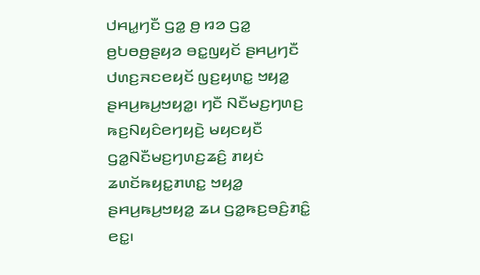ꤓꤌꤣ꤭ꤚꤢꤪ ꤞꤤ꤭ ꤥ꤬ ꤙꤤ ꤞꤤ꤭ ꤥ꤬ꤝꤥꤥ꤬ꤔꤟꤤ ꤋꤢ꤭ꤜꤟꤢꤩ ꤔꤌꤣ꤬ꤚꤢꤪ ꤓꤛꤢ꤬ꤏꤢꤕꤟꤢꤩ ꤜꤢ꤬ꤟꤛꤢ꤭ ꤠꤟꤤ꤭ ꤔꤌꤣ꤬ꤒꤣ꤬ꤠꤟꤤ꤭꤯ ꤚꤢꤪ ꤡꤢꤪꤗꤢ꤬ꤚꤛꤢ꤬ ꤒꤢ꤬ꤡꤟꤢꤨꤕꤚꤟꤢꤧ꤬ ꤗꤟꤢꤟꤢꤪ ꤞꤤ꤭ꤡꤢꤪꤗꤢ꤬ꤚꤛꤢ꤬ꤘꤢꤨ꤬ ꤊꤟꤢꤦ ꤘꤛꤢꤩꤒꤟꤢ꤭ꤊꤛꤢ꤭ ꤠꤟꤤ꤭ ꤔꤌꤣ꤬ꤒꤣ꤬ꤠꤟꤤ꤭ ꤘꤣ ꤞꤤ꤭ꤒꤢ꤬ꤋꤢꤨ꤬ꤊꤢꤨ꤭ ꤕꤢ꤭꤯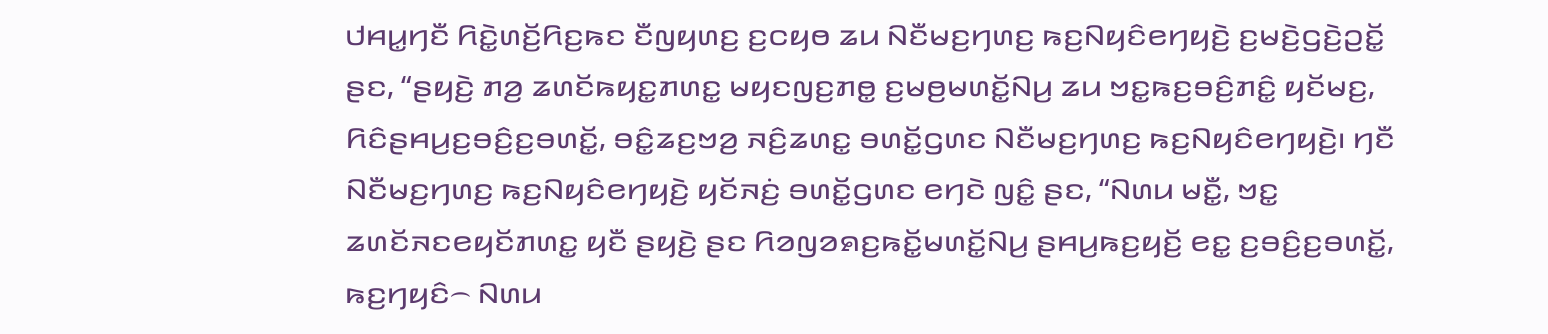ꤓꤌꤣ꤭ꤚꤢꤪ ꤖꤢꤧ꤭ꤛꤢꤩ꤬ꤖꤢ꤬ꤒꤢ ꤢꤪꤜꤟꤛꤢ꤬ ꤢ꤬ꤍꤟꤥ ꤘꤣ ꤡꤢꤪꤗꤢ꤬ꤚꤛꤢ꤬ ꤒꤢ꤬ꤡꤟꤢꤨꤕꤚꤟꤢꤧ꤬ ꤢ꤬ꤗꤢꤧ꤬ꤞꤢꤧ꤬ꤑꤢꤩ꤭ ꤔꤢ, “ꤔꤟꤢꤧ꤬ ꤊꤤ꤬ ꤘꤛꤢꤩꤒꤟꤢ꤭ꤊꤛꤢ꤭ ꤗꤟꤢꤜꤢ꤬ꤊꤥ꤭ ꤢ꤬ꤗꤥ꤬ꤗꤛꤢꤩ꤭ꤡꤣ꤬ ꤘꤣ ꤠꤢ꤭ꤒꤢ꤬ꤋꤢꤨ꤬ꤊꤢꤨ꤭ ꤟꤢꤩꤗꤢ꤬,
ꤖꤢꤨꤔꤌꤣ꤬ꤢ꤬ꤋꤢꤨ꤬ꤢ꤬ꤋꤛꤢꤩ꤭, ꤋꤢꤨ꤭ꤘꤢ꤬ꤠꤤ꤬ ꤏꤢꤨ꤬ꤘꤛꤢ꤭ ꤋꤛꤢꤩ꤭ꤞꤛꤢ ꤡꤢꤪꤗꤢ꤬ꤚꤛꤢ꤬ ꤒꤢ꤬ꤡꤟꤢꤨꤕꤚꤟꤢꤧ꤬꤯ ꤚꤢꤪ ꤡꤢꤪꤗꤢ꤬ꤚꤛꤢ꤬ ꤒꤢ꤬ꤡꤟꤢꤨꤕꤚꤟꤢꤧ꤬ ꤟꤢꤩꤏꤢꤦ꤬ ꤋꤛꤢꤩ꤭ꤞꤛꤢ ꤕꤚꤢꤧ ꤜꤢꤨ꤭ ꤔꤢ, “ꤡꤛꤣ ꤗꤢꤪ꤭, ꤠꤢ꤭ ꤘꤛꤢꤩꤏꤢꤕꤟꤢꤩꤊꤛꤢ꤭ ꤟꤢꤪ ꤔꤟꤢꤧ꤬ ꤔꤢ ꤖꤤꤜꤤꤎꤢ꤬ꤒꤢꤩ꤭ꤗꤛꤢꤩ꤭ꤡꤣ꤬ ꤔꤌꤣ꤬ꤒꤢ꤬ꤟꤢꤩ꤬ ꤕꤢ꤭ ꤢ꤬ꤋꤢꤨ꤬ꤢ꤬ꤋꤛꤢꤩ꤭, ꤒꤢ꤬ꤚꤟꤢꤨ꤮ ꤡꤛꤣ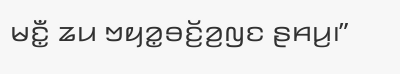ꤗꤢꤪ꤭ ꤘꤣ ꤠꤟꤤ꤭ꤋꤢꤩ꤬ꤤ꤬ꤜꤢ ꤔꤌꤣ꤬꤯”